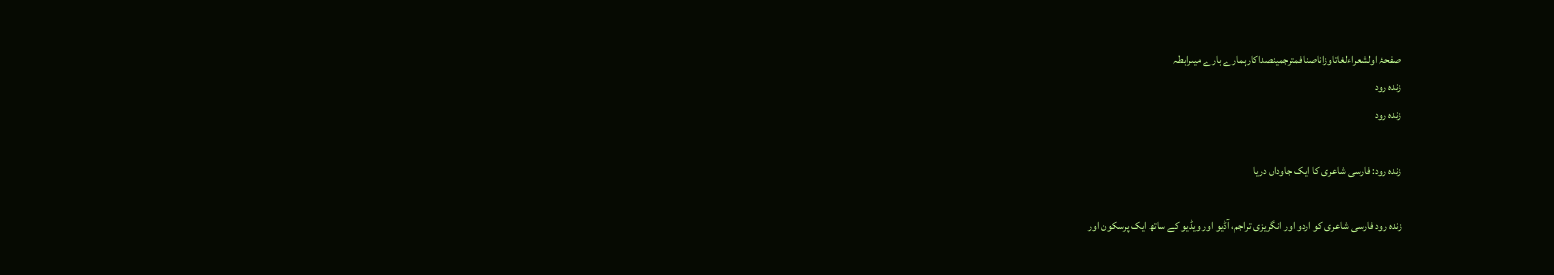صفحۂ اولشعراءلغاتاوزاناصنافمترجمینصداکارہمارے بارے میںرابطہ
زندہ رود
زندہ رود

زندہ رود: فارسی شاعری کا ایک جاوداں دریا

زندہ رود فارسی شاعری کو اردو اور انگریزی تراجم، آڈیو اور ویڈیو کے ساتھ ایک پرسکون اور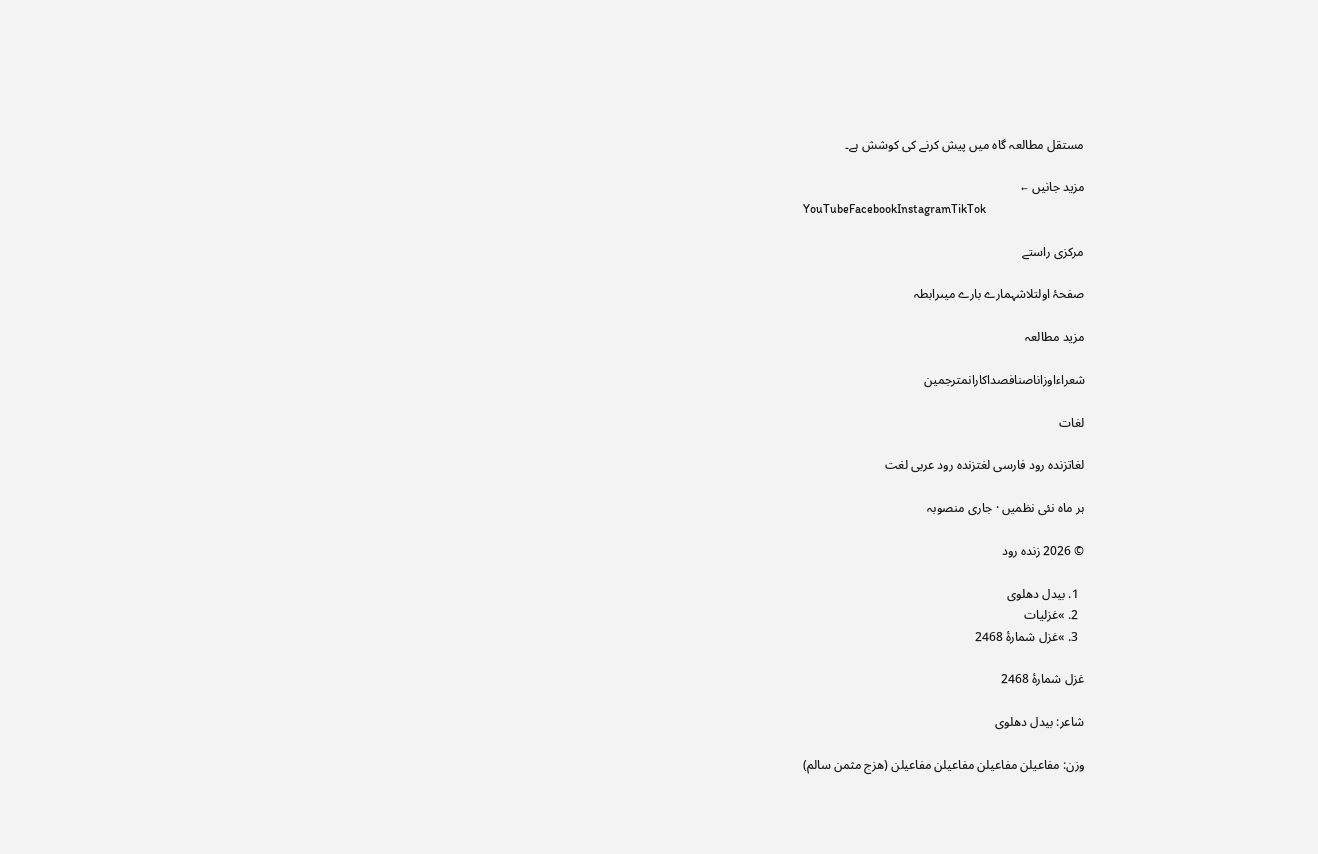مستقل مطالعہ گاہ میں پیش کرنے کی کوشش ہے۔

مزید جانیں ←
YouTubeFacebookInstagramTikTok

مرکزی راستے

صفحۂ اولتلاشہمارے بارے میںرابطہ

مزید مطالعہ

شعراءاوزاناصنافصداکارانمترجمین

لغات

لغاتزندہ رود فارسی لغتزندہ رود عربی لغت

ہر ماہ نئی نظمیں · جاری منصوبہ

© 2026 زندہ رود

  1. بیدل دهلوی
  2. »غزلیات
  3. »غزل شمارهٔ 2468

غزل شمارهٔ 2468

شاعر: بیدل دهلوی

وزن: مفاعیلن مفاعیلن مفاعیلن مفاعیلن (هزج مثمن سالم)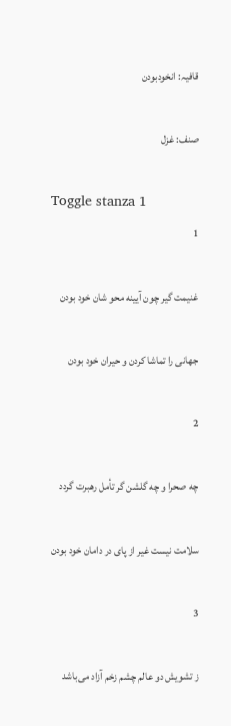قافیہ: انخودبودن

صنف: غزل

Toggle stanza 1
1

غنیمت ‌گیر چون آیینه محو شان خود بودن

جهانی را تماشا کردن و حیران خود بودن

2

چه صحرا و چه‌ گلشن‌ گر تأمل رهبرت‌ گردد

سلامت نیست غیر از پای در دامان خود بودن

3

ز تشویش دو عالم چشم زخم آزاد می‌باشد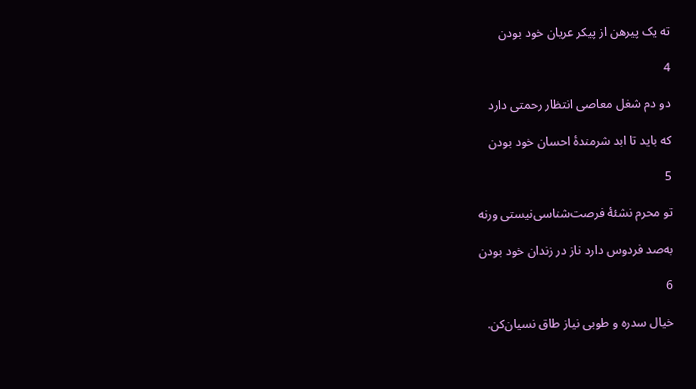ته یک پیرهن از پیکر عریان خود بودن

4

دو دم شغل معاصی انتظار رحمتی دارد

که باید تا ابد شرمندهٔ احسان خود بودن

5

تو محرم نشئهٔ فرصت‌شناسی‌نیستی ورنه

به‌صد فردوس دارد ناز در زندان خود بودن

6

خیال سدره و طوبی نیاز طاق نسیان‌کن.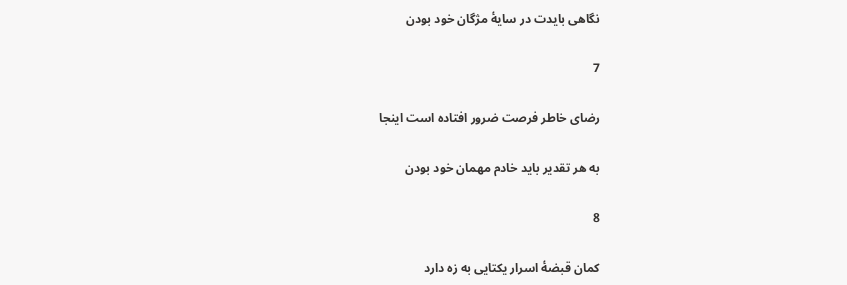نگاهی بایدت در سایهٔ مژگان خود بودن

7

رضای خاطر فرصت ضرور افتاده است اینجا

به هر تقدیر باید خادم مهمان خود بودن

8

کمان قبضهٔ اسرار یکتایی به زه دارد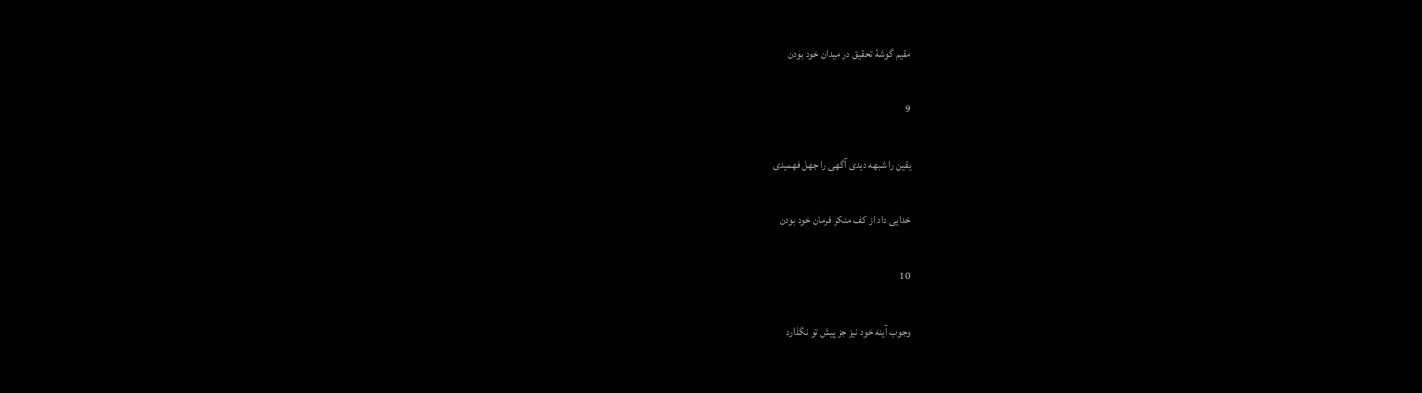مقیم گوشهٔ تحقیق در میدان خود بودن

9

یقین را شبهه دیدی آگهی را جهل فهمیدی

خدایی داد از کف منکر فرمان خود بودن

10

وجوب آینه خود نیز جز پیش تو نگذارد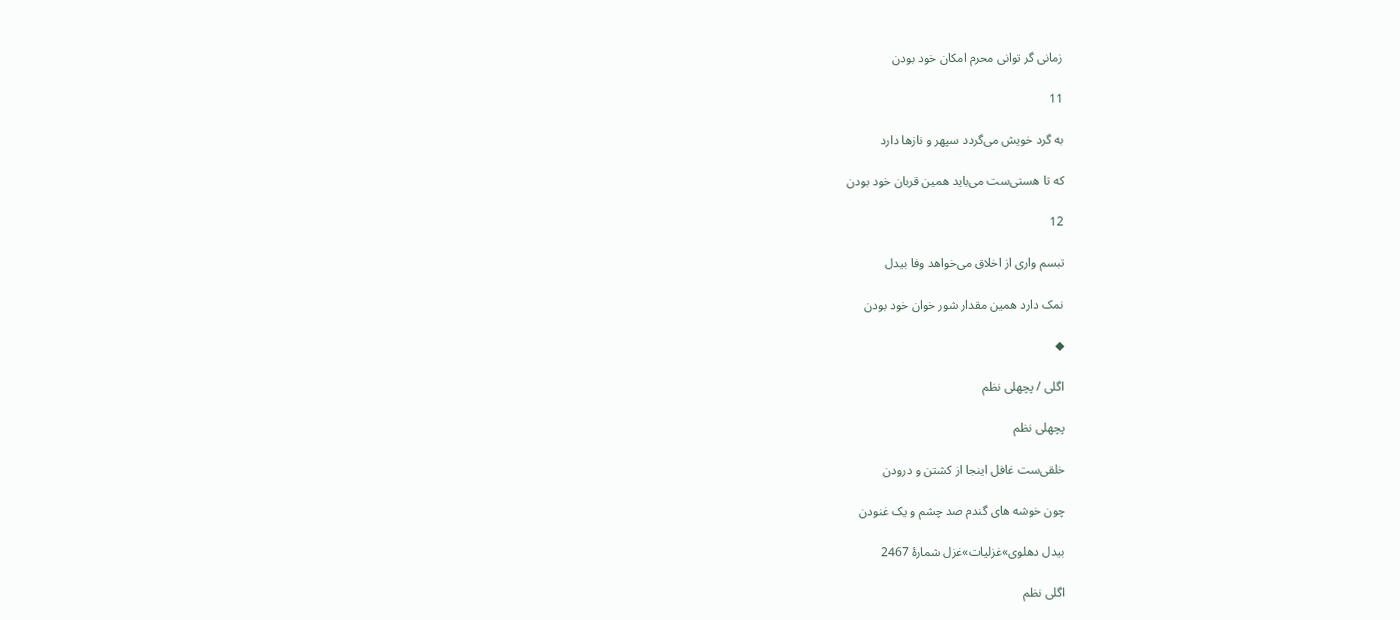زمانی گر توانی محرم امکان خود بودن

11

به گرد خویش می‌گردد سپهر و نازها دارد

که تا هستی‌ست می‌باید همین قربان خود بودن

12

تبسم واری از اخلاق می‌خواهد وفا بیدل

نمک دارد همین مقدار شور خوان خود بودن

◆

اگلی / پچھلی نظم

پچھلی نظم

خلقی‌ست غافل اینجا از کشتن و درودن

چون خوشه‌ های‌ گندم صد چشم و یک غنودن

بیدل دهلوی»غزلیات»غزل شمارهٔ 2467

اگلی نظم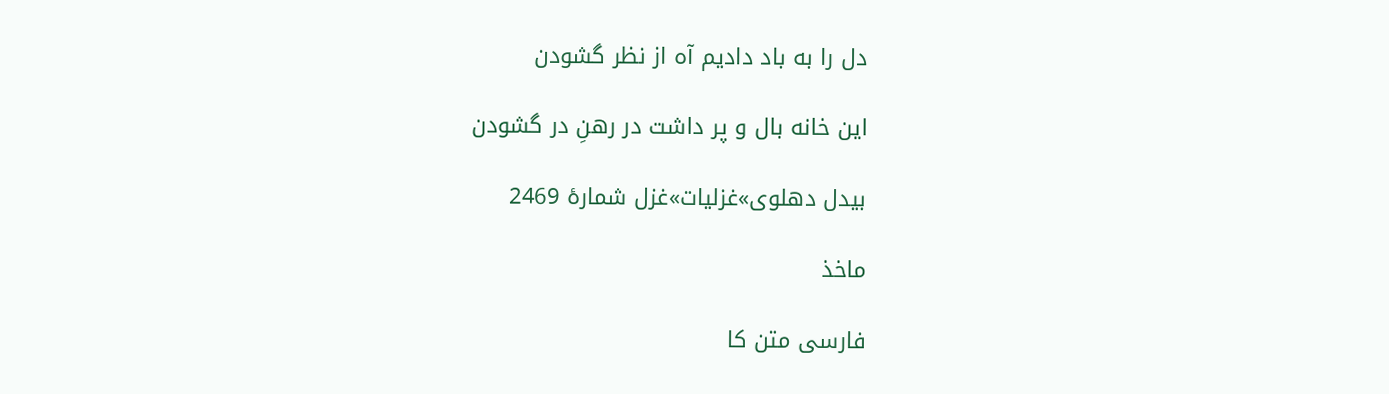دل را به باد دادیم آه از نظر گشودن

این خانه بال و پر داشت در رهنِ در گشودن

بیدل دهلوی»غزلیات»غزل شمارهٔ 2469

ماخذ

فارسی متن کا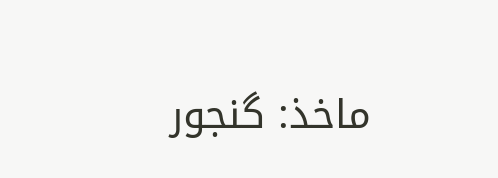ماخذ: گنجور